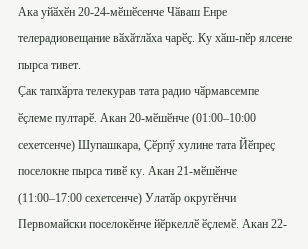Ака уйӑхӗн 20-24-мӗшӗсенче Чӑваш Енре телерадиовещание вӑхӑтлӑха чарӗҫ. Ку хӑш-пӗр ялсене пырса тивет.
Ҫак тапхӑрта телекурав тата радио чӑрмавсемпе ӗҫлеме пултарӗ. Акан 20-мӗшӗнче (01:00–10:00 сехетсенче) Шупашкара, Ҫӗрпӳ хулине тата Йӗпреҫ поселокне пырса тивӗ ку. Акан 21-мӗшӗнче (11:00–17:00 сехетсенче) Улатӑр округӗнчи Первомайски поселокӗнче йӗркеллӗ ӗҫлемӗ. Акан 22-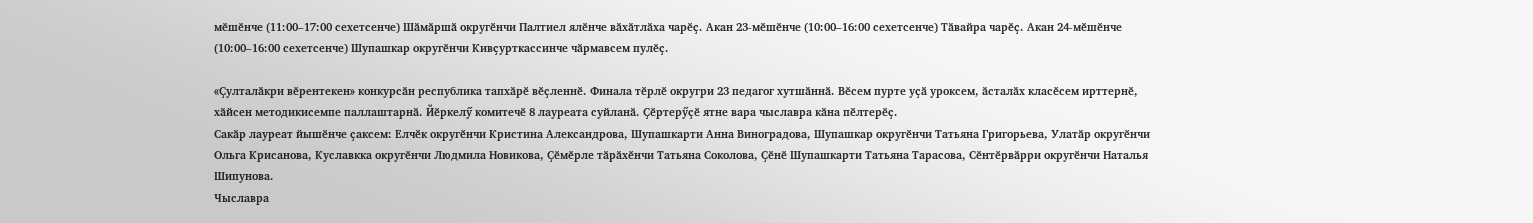мӗшӗнче (11:00–17:00 сехетсенче) Шӑмӑршӑ округӗнчи Палтиел ялӗнче вӑхӑтлӑха чарӗҫ. Акан 23-мӗшӗнче (10:00–16:00 сехетсенче) Тӑвайра чарӗҫ. Акан 24-мӗшӗнче (10:00–16:00 сехетсенче) Шупашкар округӗнчи Кивҫурткассинче чӑрмавсем пулӗҫ.

«Ҫулталӑкри вӗрентекен» конкурсӑн республика тапхӑрӗ вӗҫленнӗ. Финала тӗрлӗ округри 23 педагог хутшӑннӑ. Вӗсем пурте уҫӑ уроксем, ӑсталӑх класӗсем ирттернӗ, хӑйсен методикисемпе паллаштарнӑ. Йӗркелӳ комитечӗ 8 лауреата суйланӑ. Ҫӗртерӳҫӗ ятне вара чыславра кӑна пӗлтерӗҫ.
Сакӑр лауреат йышӗнче ҫаксем: Елчӗк округӗнчи Кристина Александрова, Шупашкарти Анна Виноградова, Шупашкар округӗнчи Татьяна Григорьева, Улатӑр округӗнчи Ольга Крисанова, Куславкка округӗнчи Людмила Новикова, Ҫӗмӗрле тӑрӑхӗнчи Татьяна Соколова, Ҫӗнӗ Шупашкарти Татьяна Тарасова, Сӗнтӗрвӑрри округӗнчи Наталья Шипунова.
Чыславра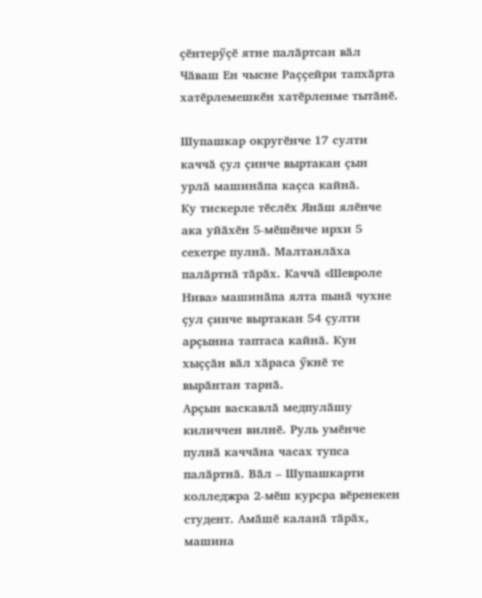ҫӗнтерӳҫӗ ятне палӑртсан вӑл Чӑваш Ен чысне Раҫҫейри тапхӑрта хатӗрлемешкӗн хатӗрленме тытӑнӗ.

Шупашкар округӗнче 17 султи каччӑ ҫул ҫинче выртакан ҫын урлӑ машинӑпа каҫса кайнӑ.
Ку тискерле тӗслӗх Янӑш ялӗнче ака уйӑхӗн 5-мӗшӗнче ирхи 5 сехетре пулнӑ. Малтанлӑха палӑртнӑ тӑрӑх. Каччӑ «Шевроле Нива» машинӑпа ялта пынӑ чухне ҫул ҫинче выртакан 54 ҫулти арҫынна таптаса кайнӑ. Кун хыҫҫӑн вӑл хӑраса ӳкнӗ те вырӑнтан тарнӑ.
Арҫын васкавлӑ медпулӑшу киличчен вилнӗ. Руль умӗнче пулнӑ каччӑна часах тупса палӑртнӑ. Вӑл – Шупашкарти колледжра 2-мӗш курсра вӗренекен студент. Амӑшӗ каланӑ тӑрӑх, машина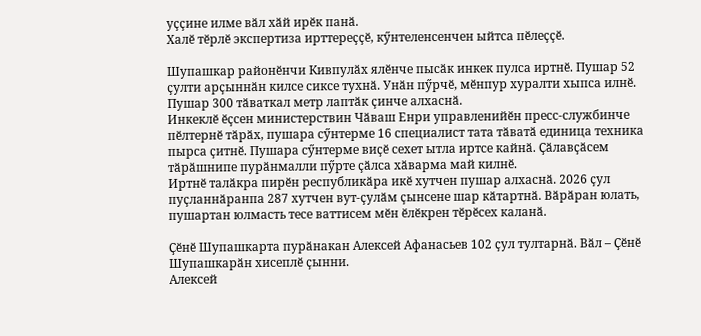уҫҫине илме вӑл хӑй ирӗк панӑ.
Халӗ тӗрлӗ экспертиза ирттереҫҫӗ, кӳнтеленсенчен ыйтса пӗлеҫҫӗ.

Шупашкар районӗнчи Кивпулӑх ялӗнче пысӑк инкек пулса иртнӗ. Пушар 52 ҫулти арҫыннӑн килсе сиксе тухнӑ. Унӑн пӳрчӗ, мӗнпур хуралти хыпса илнӗ. Пушар 300 тӑваткал метр лаптӑк ҫинче алхаснӑ.
Инкеклӗ ӗҫсен министерствин Чӑваш Енри управленийӗн пресс-службинче пӗлтернӗ тӑрӑх, пушара сӳнтерме 16 специалист тата тӑватӑ единица техника пырса ҫитнӗ. Пушара сӳнтерме виҫӗ сехет ытла иртсе кайнӑ. Ҫӑлавҫӑсем тӑрӑшнипе пурӑнмалли пӳрте ҫӑлса хӑварма май килнӗ.
Иртнӗ талӑкра пирӗн республикӑра икӗ хутчен пушар алхаснӑ. 2026 ҫул пуҫланнӑранпа 287 хутчен вут-ҫулӑм ҫынсене шар кӑтартнӑ. Вӑрӑран юлать, пушартан юлмасть тесе ваттисем мӗн ӗлӗкрен тӗрӗсех каланӑ.

Ҫӗнӗ Шупашкарта пурӑнакан Алексей Афанасьев 102 ҫул тултарнӑ. Вӑл – Ҫӗнӗ Шупашкарӑн хисеплӗ ҫынни.
Алексей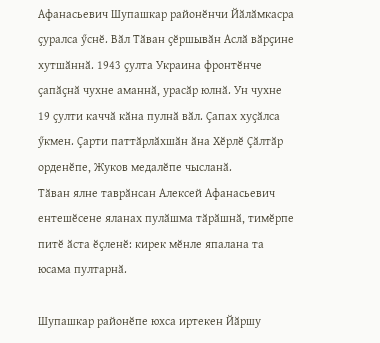Афанасьевич Шупашкар районӗнчи Йӑлӑмкасра ҫуралса ӳснӗ. Вӑл Тӑван ҫӗршывӑн Аслӑ вӑрҫине хутшӑннӑ. 1943 ҫулта Украина фронтӗнче ҫапӑҫнӑ чухне аманнӑ, урасӑр юлнӑ. Ун чухне 19 ҫулти каччӑ кӑна пулнӑ вӑл. Ҫапах хуҫӑлса ӳкмен. Ҫарти паттӑрлӑхшӑн ӑна Хӗрлӗ Ҫӑлтӑр орденӗпе, Жуков медалӗпе чысланӑ.
Тӑван ялне таврӑнсан Алексей Афанасьевич ентешӗсене яланах пулӑшма тӑрӑшнӑ, тимӗрпе питӗ ӑста ӗҫленӗ: кирек мӗнле япалана та юсама пултарнӑ.

Шупашкар районӗпе юхса иртекен Йӑршу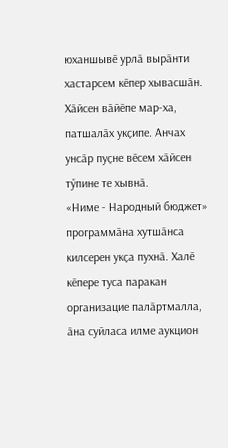юханшывӗ урлӑ вырӑнти хастарсем кӗпер хывасшӑн. Хӑйсен вӑйӗпе мар-ха, патшалӑх укҫипе. Анчах унсӑр пуҫне вӗсем хӑйсен тӳпине те хывнӑ.
«Ниме - Народный бюджет» программӑна хутшӑнса килсерен укҫа пухнӑ. Халӗ кӗпере туса паракан организацие палӑртмалла, ӑна суйласа илме аукцион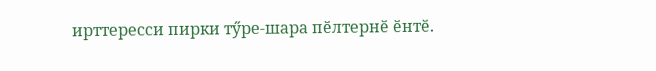ирттересси пирки тӳре-шара пӗлтернӗ ӗнтӗ.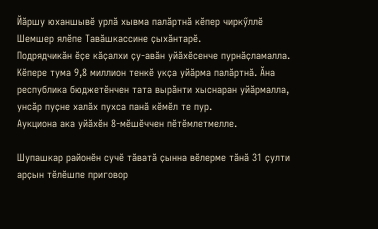Йӑршу юханшывӗ урлӑ хывма палӑртнӑ кӗпер чиркӳллӗ Шемшер ялӗпе Тавӑшкассине ҫыхӑнтарӗ.
Подрядчикӑн ӗҫе кӑҫалхи ҫу-авӑн уйӑхӗсенче пурнӑҫламалла. Кӗпере тума 9,8 миллион тенкӗ укҫа уйӑрма палӑртнӑ. Ӑна республика бюджетӗнчен тата вырӑнти хыснаран уйӑрмалла, унсӑр пуҫне халӑх пухса панӑ кӗмӗл те пур.
Аукциона ака уйӑхӗн 8-мӗшӗччен пӗтӗмлетмелле.

Шупашкар районӗн сучӗ тӑватӑ ҫынна вӗлерме тӑнӑ 31 ҫулти арҫын тӗлӗшпе приговор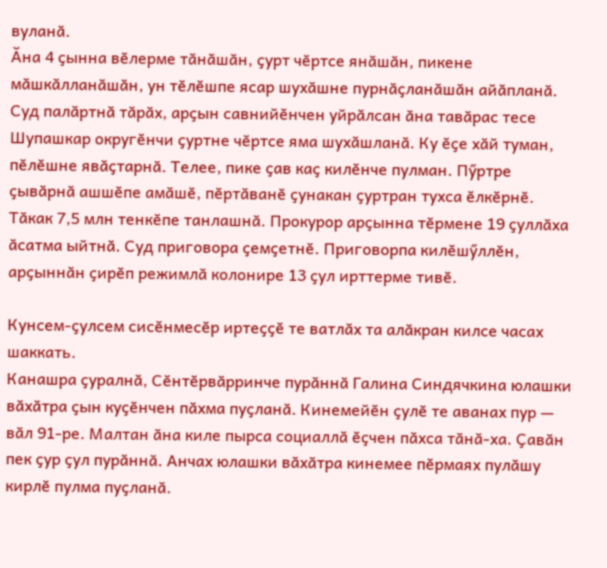вуланӑ.
Ӑна 4 ҫынна вӗлерме тӑнӑшӑн, ҫурт чӗртсе янӑшӑн, пикене мӑшкӑлланӑшӑн, ун тӗлӗшпе ясар шухӑшне пурнӑҫланӑшӑн айӑпланӑ. Суд палӑртнӑ тӑрӑх, арҫын савнийӗнчен уйрӑлсан ӑна тавӑрас тесе Шупашкар округӗнчи ҫуртне чӗртсе яма шухӑшланӑ. Ку ӗҫе хӑй туман, пӗлӗшне явӑҫтарнӑ. Телее, пике ҫав каҫ килӗнче пулман. Пӳртре ҫывӑрнӑ ашшӗпе амӑшӗ, пӗртӑванӗ ҫунакан ҫуртран тухса ӗлкӗрнӗ.
Тӑкак 7,5 млн тенкӗпе танлашнӑ. Прокурор арҫынна тӗрмене 19 ҫуллӑха ӑсатма ыйтнӑ. Суд приговора ҫемҫетнӗ. Приговорпа килӗшӳллӗн, арҫыннӑн ҫирӗп режимлӑ колонире 13 ҫул ирттерме тивӗ.

Кунсем-ҫулсем сисӗнмесӗр иртеҫҫӗ те ватлӑх та алӑкран килсе часах шаккать.
Канашра ҫуралнӑ, Сӗнтӗрвӑрринче пурӑннӑ Галина Синдячкина юлашки вӑхӑтра ҫын куҫӗнчен пӑхма пуҫланӑ. Кинемейӗн ҫулӗ те аванах пур — вӑл 91-ре. Малтан ӑна киле пырса социаллӑ ӗҫчен пӑхса тӑнӑ-ха. Ҫавӑн пек ҫур ҫул пурӑннӑ. Анчах юлашки вӑхӑтра кинемее пӗрмаях пулӑшу кирлӗ пулма пуҫланӑ.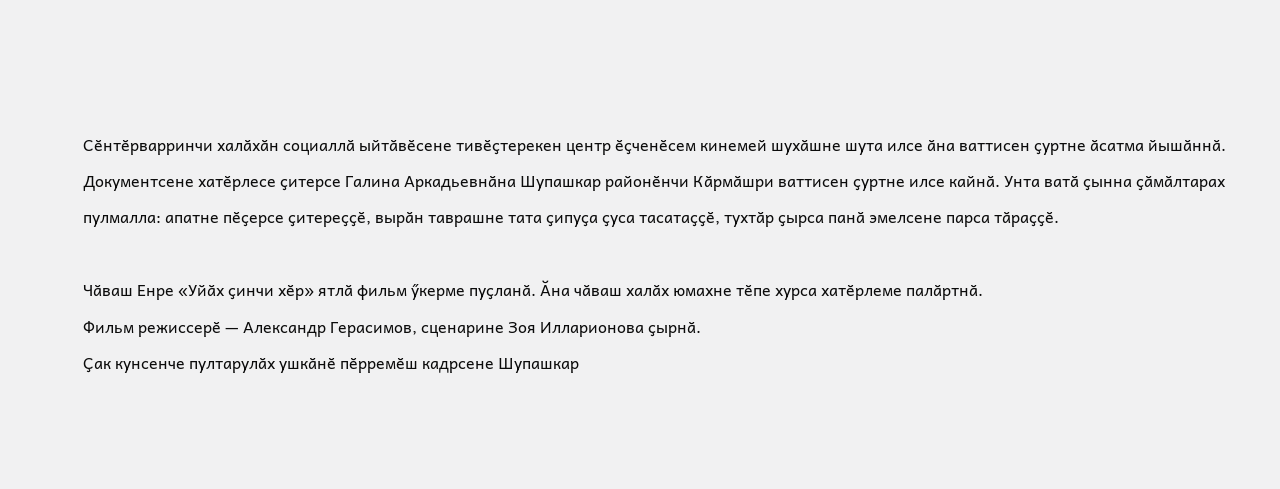Сӗнтӗрварринчи халӑхӑн социаллӑ ыйтӑвӗсене тивӗҫтерекен центр ӗҫченӗсем кинемей шухӑшне шута илсе ӑна ваттисен ҫуртне ӑсатма йышӑннӑ. Документсене хатӗрлесе ҫитерсе Галина Аркадьевнӑна Шупашкар районӗнчи Кӑрмӑшри ваттисен ҫуртне илсе кайнӑ. Унта ватӑ ҫынна ҫӑмӑлтарах пулмалла: апатне пӗҫерсе ҫитереҫҫӗ, вырӑн таврашне тата ҫипуҫа ҫуса тасатаҫҫӗ, тухтӑр ҫырса панӑ эмелсене парса тӑраҫҫӗ.

Чӑваш Енре «Уйӑх ҫинчи хӗр» ятлӑ фильм ӳкерме пуҫланӑ. Ӑна чӑваш халӑх юмахне тӗпе хурса хатӗрлеме палӑртнӑ.
Фильм режиссерӗ — Александр Герасимов, сценарине Зоя Илларионова ҫырнӑ.
Ҫак кунсенче пултарулӑх ушкӑнӗ пӗрремӗш кадрсене Шупашкар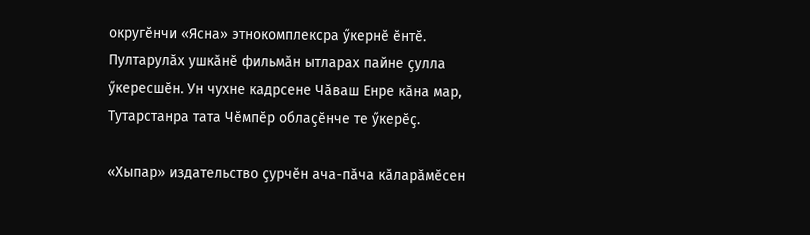округӗнчи «Ясна» этнокомплексра ӳкернӗ ӗнтӗ. Пултарулӑх ушкӑнӗ фильмӑн ытларах пайне ҫулла ӳкересшӗн. Ун чухне кадрсене Чӑваш Енре кӑна мар, Тутарстанра тата Чӗмпӗр облаҫӗнче те ӳкерӗҫ.

«Хыпар» издательство ҫурчӗн ача-пӑча кӑларӑмӗсен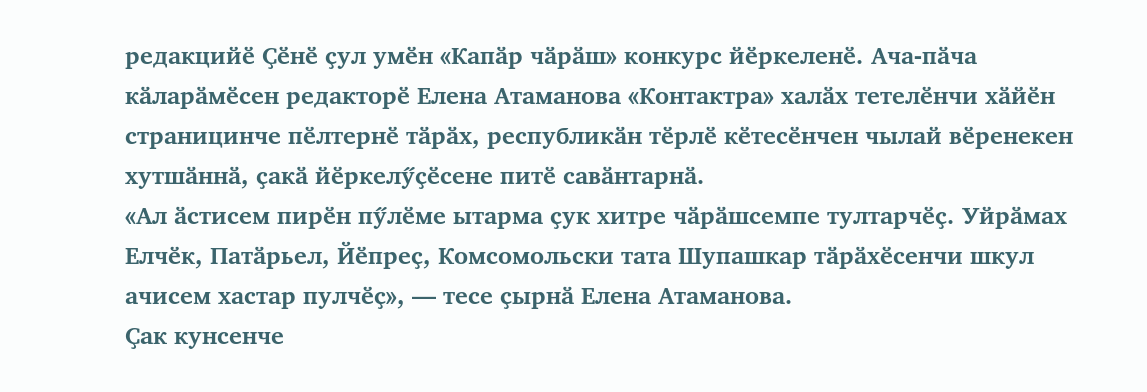редакцийӗ Ҫӗнӗ ҫул умӗн «Капӑр чӑрӑш» конкурс йӗркеленӗ. Ача-пӑча кӑларӑмӗсен редакторӗ Елена Атаманова «Контактра» халӑх тетелӗнчи хӑйӗн страницинче пӗлтернӗ тӑрӑх, республикӑн тӗрлӗ кӗтесӗнчен чылай вӗренекен хутшӑннӑ, ҫакӑ йӗркелӳҫӗсене питӗ савӑнтарнӑ.
«Ал ӑстисем пирӗн пӳлӗме ытарма ҫук хитре чӑрӑшсемпе тултарчӗҫ. Уйрӑмах Елчӗк, Патӑрьел, Йӗпреҫ, Комсомольски тата Шупашкар тӑрӑхӗсенчи шкул ачисем хастар пулчӗҫ», — тесе ҫырнӑ Елена Атаманова.
Ҫак кунсенче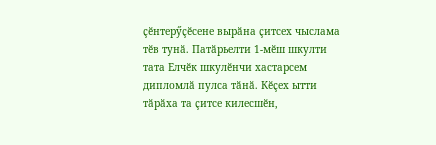ҫӗнтерӳҫӗсене вырӑна ҫитсех чыслама тӗв тунӑ. Патӑрьелти 1-мӗш шкулти тата Елчӗк шкулӗнчи хастарсем дипломлӑ пулса тӑнӑ. Кӗҫех ытти тӑрӑха та ҫитсе килесшӗн,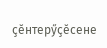ҫӗнтерӳҫӗсене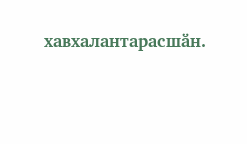хавхалантарасшӑн.